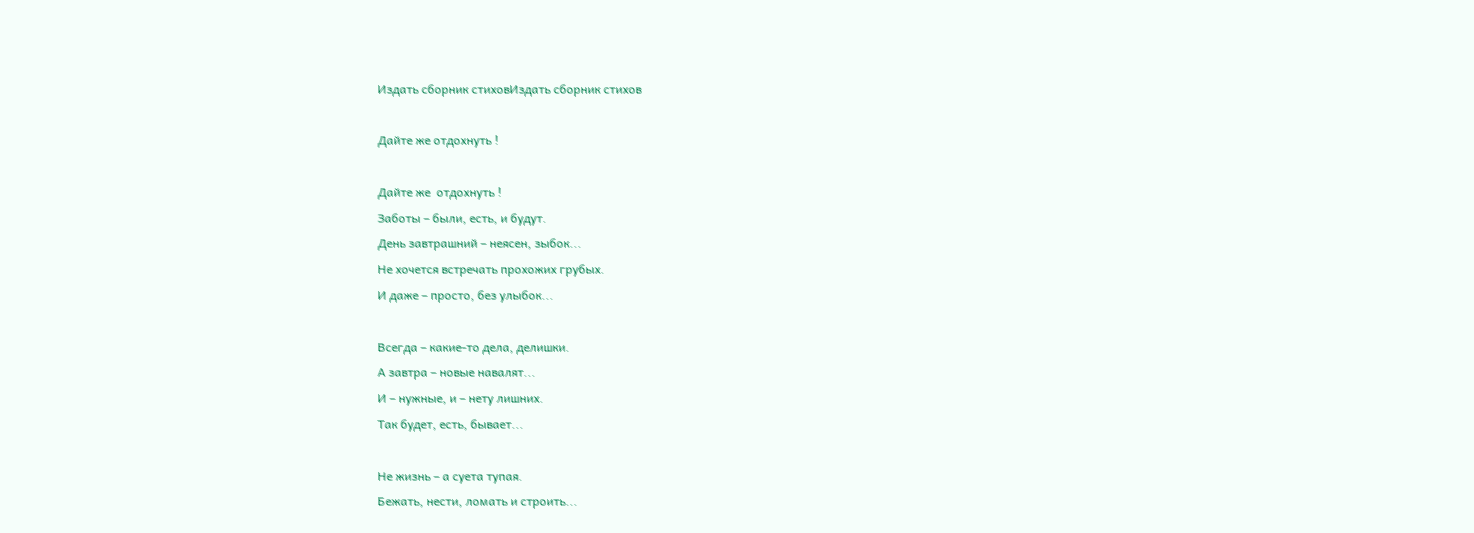Издать сборник стиховИздать сборник стихов

Дайте же отдохнуть !

Дайте же  отдохнуть !
Заботы – были, есть, и будут.
День завтрашний – неясен, зыбок...
Не хочется встречать прохожих грубых.
И даже – просто, без улыбок...

Всегда – какие-то дела, делишки.
А завтра – новые навалят...
И – нужные, и – нету лишних.
Так будет, есть, бывает...

Не жизнь – а суета тупая.
Бежать, нести, ломать и строить...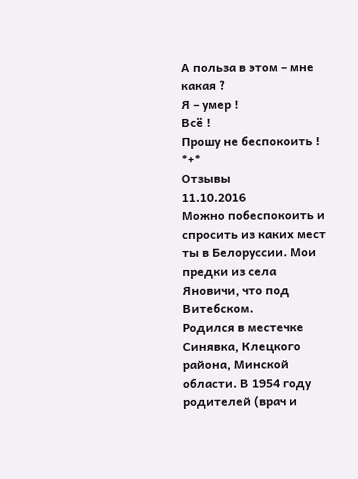А польза в этом – мне какая ?
Я – умер !
Всё !
Прошу не беспокоить !
*+*
Отзывы
11.10.2016
Можно побеспокоить и спросить из каких мест ты в Белоруссии. Мои предки из села Яновичи, что под Витебском.
Родился в местечке Синявка, Клецкого района, Минской области. В 1954 году родителей (врач и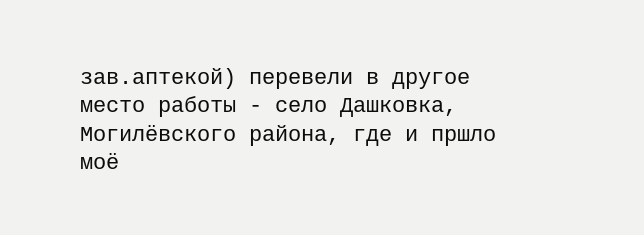зав.аптекой) перевели в другое место работы - село Дашковка, Могилёвского района, где и пршло моё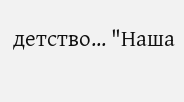детство... "Наша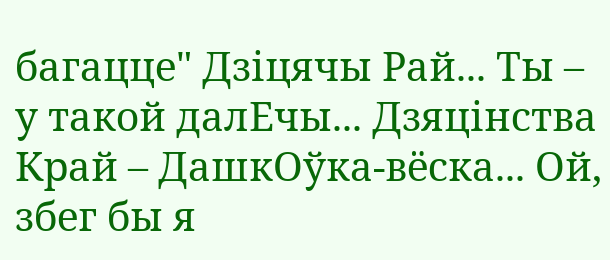багацце" Дзіцячы Рай... Ты – у такой далЕчы... Дзяцінства Край – ДашкОўка-вёска... Ой, збег бы я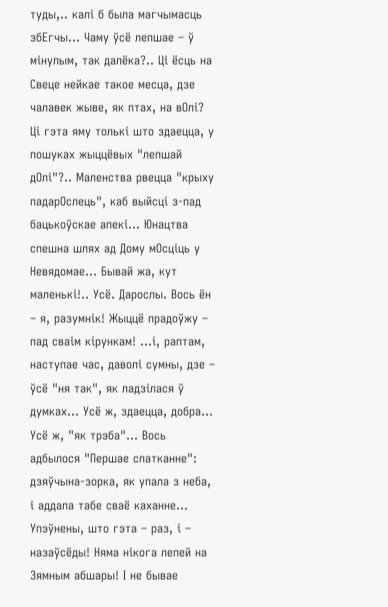туды,.. калі б была магчымасць збЕгчы… Чаму ўсё лепшае – ў мінулым, так далёка?.. Ці ёсць на Свеце нейкае такое месца, дзе чалавек жыве, як птах, на вОлі? Ці гэта яму толькі што здаецца, у пошуках жыццёвых "лепшай дОлі"?.. Маленства рвецца "крыху падарОслець", каб выйсці з-пад бацькоўскае апекі... Юнацтва спешна шлях ад Дому мОсціць у Невядомае... Бывай жа, кут маленькі!.. Усё. Дарослы. Вось ён – я, разумнік! Жыццё прадоўжу – пад сваім кірункам! ...і, раптам, наступае час, даволі сумны, дзе – ўсё "ня так", як ладзілася ў думках... Усё ж, здаецца, добра... Усё ж, "як трэба"... Вось адбылося "Першае спатканне": дзяўчына-зорка, як упала з неба, і аддала табе сваё каханне... Упэўнены, што гэта – раз, і – назаўсёды! Няма нікога лепей на Зямным абшары! І не бывае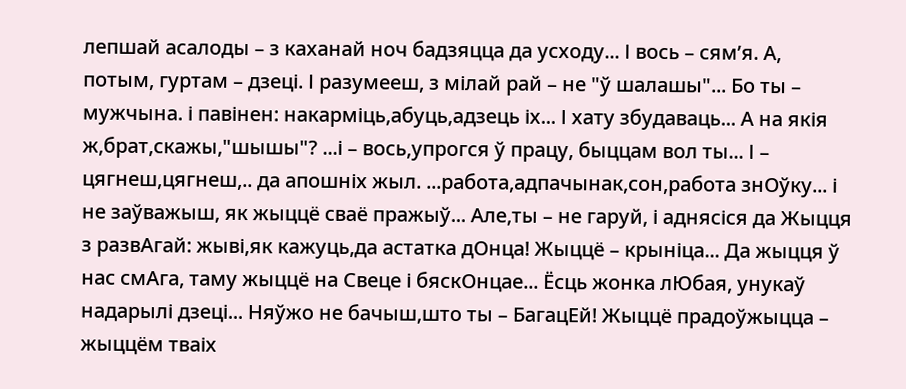лепшай асалоды – з каханай ноч бадзяцца да усходу... І вось – сям’я. А, потым, гуртам – дзеці. І разумееш, з мілай рай – не "ў шалашы"... Бо ты – мужчына. і павінен: накарміць,абуць,адзець іх... І хату збудаваць... А на якія ж,брат,скажы,"шышы"? ...і – вось,упрогся ў працу, быццам вол ты... І – цягнеш,цягнеш,.. да апошніх жыл. ...работа,адпачынак,сон,работа знОўку... і не заўважыш, як жыццё сваё пражыў... Але,ты – не гаруй, і аднясіся да Жыцця з развАгай: жыві,як кажуць,да астатка дОнца! Жыццё – крыніца... Да жыцця ў нас смАга, таму жыццё на Свеце і бяскОнцае... Ёсць жонка лЮбая, унукаў надарылі дзеці... Няўжо не бачыш,што ты – БагацЕй! Жыццё прадоўжыцца – жыццём тваіх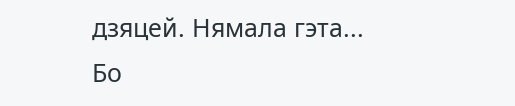дзяцей. Нямала гэта... Бо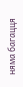няма багацця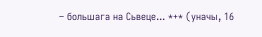– большага на Сьвеце... *+* (уначы, 16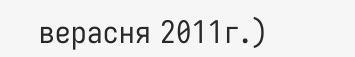верасня 2011г.)